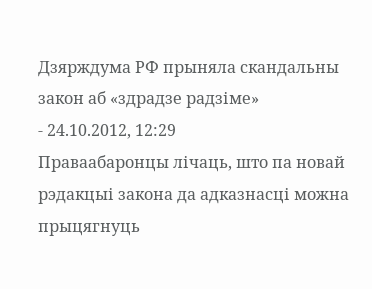Дзярждума РФ прыняла скандальны закон аб «здрадзе радзіме»
- 24.10.2012, 12:29
Праваабаронцы лічаць, што па новай рэдакцыі закона да адказнасці можна прыцягнуць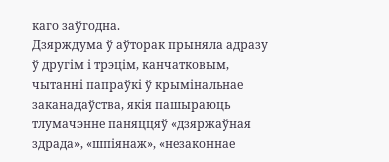каго заўгодна.
Дзярждума ў аўторак прыняла адразу ў другім і трэцім, канчатковым, чытанні папраўкі ў крымінальнае заканадаўства, якія пашыраюць тлумачэнне паняццяў «дзяржаўная здрада», «шпіянаж», «незаконнае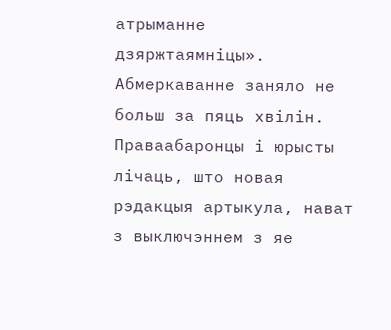атрыманне дзяржтаямніцы». Абмеркаванне заняло не больш за пяць хвілін. Праваабаронцы і юрысты лічаць, што новая рэдакцыя артыкула, нават з выключэннем з яе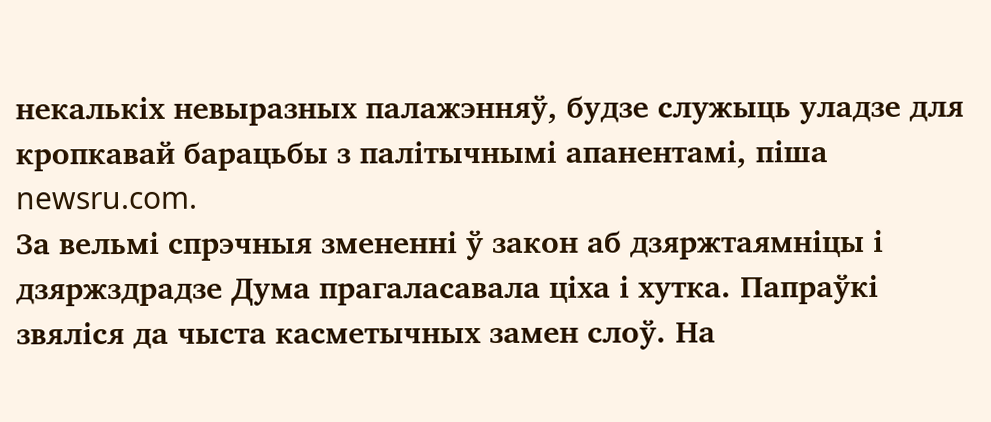некалькіх невыразных палажэнняў, будзе служыць уладзе для кропкавай барацьбы з палітычнымі апанентамі, піша newsru.com.
За вельмі спрэчныя змененні ў закон аб дзяржтаямніцы і дзяржздрадзе Дума прагаласавала ціха і хутка. Папраўкі звяліся да чыста касметычных замен слоў. На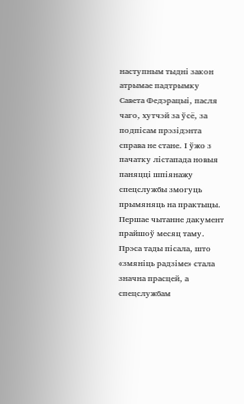наступным тыдні закон атрымае падтрымку Савета Федэрацыі, пасля чаго, хутчэй за ўсё, за подпісам прэзідэнта справа не стане. І ўжо з пачатку лістапада новыя паняцці шпіянажу спецслужбы змогуць прымяняць на практыцы.
Першае чытанне дакумент прайшоў месяц таму. Прэса тады пісала, што «змяніць радзіме» стала значна прасцей, а спецслужбам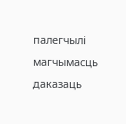палегчылі магчымасць даказаць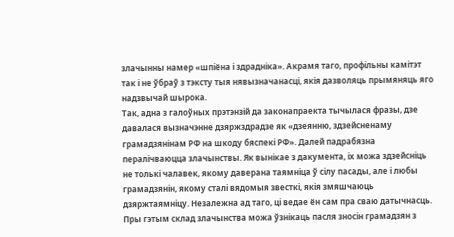злачынны намер «шпіёна і здрадніка». Акрамя таго, профільны камітэт так і не ўбраў з тэксту тыя нявызначанасці, якія дазволяць прымяняць яго надзвычай шырока.
Так, адна з галоўных прэтэнзій да законапраекта тычылася фразы, дзе давалася вызначэнне дзяржздрадзе як «дзеянню, здзейсненаму грамадзянінам РФ на шкоду бяспекі РФ». Далей падрабязна пералічваюцца злачынствы. Як вынікае з дакумента, іх можа здзейсніць не толькі чалавек, якому даверана таямніца ў сілу пасады, але і любы грамадзянін, якому сталі вядомыя звесткі, якія змяшчаюць дзяржтаямніцу. Незалежна ад таго, ці ведае ён сам пра сваю датычнасць. Пры гэтым склад злачынства можа ўзнікаць пасля зносін грамадзян з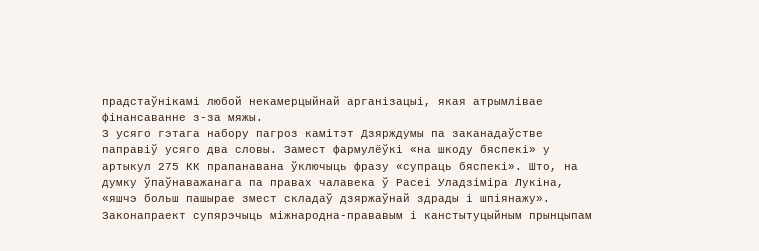прадстаўнікамі любой некамерцыйнай арганізацыі, якая атрымлівае фінансаванне з-за мяжы.
З усяго гэтага набору пагроз камітэт Дзярждумы па заканадаўстве паправіў усяго два словы. Замест фармулёўкі «на шкоду бяспекі» у артыкул 275 КК прапанавана ўключыць фразу «супраць бяспекі». Што, на думку ўпаўнаважанага па правах чалавека ў Расеі Уладзіміра Лукіна, «яшчэ больш пашырае змест складаў дзяржаўнай здрады і шпіянажу». Законапраект супярэчыць міжнародна-прававым і канстытуцыйным прынцыпам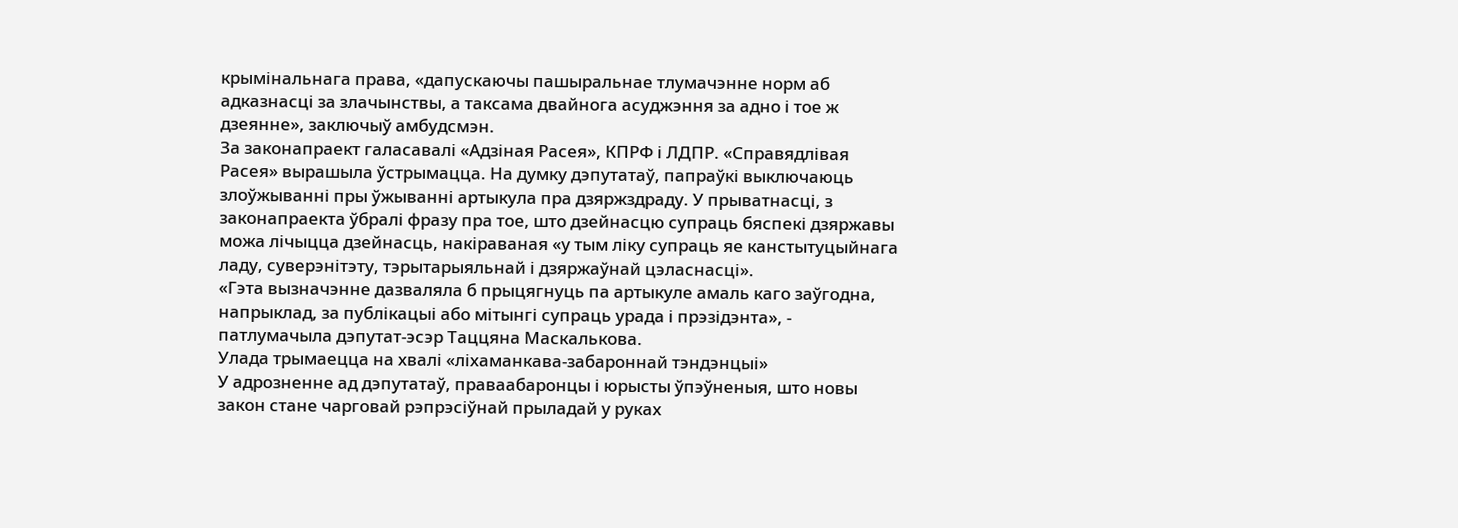крымінальнага права, «дапускаючы пашыральнае тлумачэнне норм аб адказнасці за злачынствы, а таксама двайнога асуджэння за адно і тое ж дзеянне», заключыў амбудсмэн.
За законапраект галасавалі «Адзіная Расея», КПРФ і ЛДПР. «Справядлівая Расея» вырашыла ўстрымацца. На думку дэпутатаў, папраўкі выключаюць злоўжыванні пры ўжыванні артыкула пра дзяржздраду. У прыватнасці, з законапраекта ўбралі фразу пра тое, што дзейнасцю супраць бяспекі дзяржавы можа лічыцца дзейнасць, накіраваная «у тым ліку супраць яе канстытуцыйнага ладу, суверэнітэту, тэрытарыяльнай і дзяржаўнай цэласнасці».
«Гэта вызначэнне дазваляла б прыцягнуць па артыкуле амаль каго заўгодна, напрыклад, за публікацыі або мітынгі супраць урада і прэзідэнта», - патлумачыла дэпутат-эсэр Таццяна Маскалькова.
Улада трымаецца на хвалі «ліхаманкава-забароннай тэндэнцыі»
У адрозненне ад дэпутатаў, праваабаронцы і юрысты ўпэўненыя, што новы закон стане чарговай рэпрэсіўнай прыладай у руках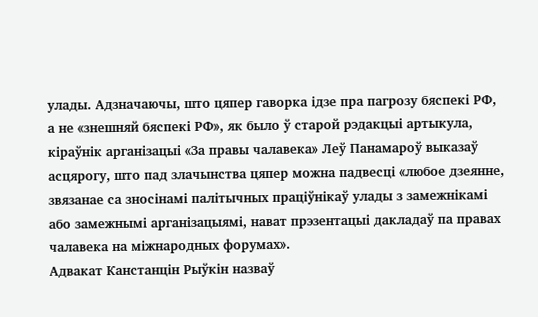улады. Адзначаючы, што цяпер гаворка ідзе пра пагрозу бяспекі РФ, а не «знешняй бяспекі РФ», як было ў старой рэдакцыі артыкула, кіраўнік арганізацыі «За правы чалавека» Леў Панамароў выказаў асцярогу, што пад злачынства цяпер можна падвесці «любое дзеянне, звязанае са зносінамі палітычных праціўнікаў улады з замежнікамі або замежнымі арганізацыямі, нават прэзентацыі дакладаў па правах чалавека на міжнародных форумах».
Адвакат Канстанцін Рыўкін назваў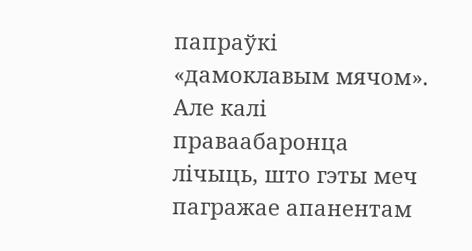папраўкі «дамоклавым мячом». Але калі праваабаронца лічыць, што гэты меч пагражае апанентам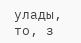улады, то, з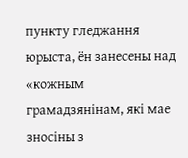пункту гледжання юрыста, ён занесены над «кожным грамадзянінам, які мае зносіны з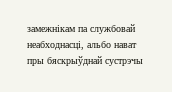замежнікам па службовай неабходнасці, альбо нават пры бяскрыўднай сустрэчы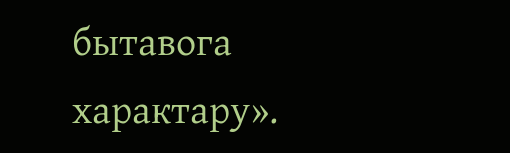бытавога характару».